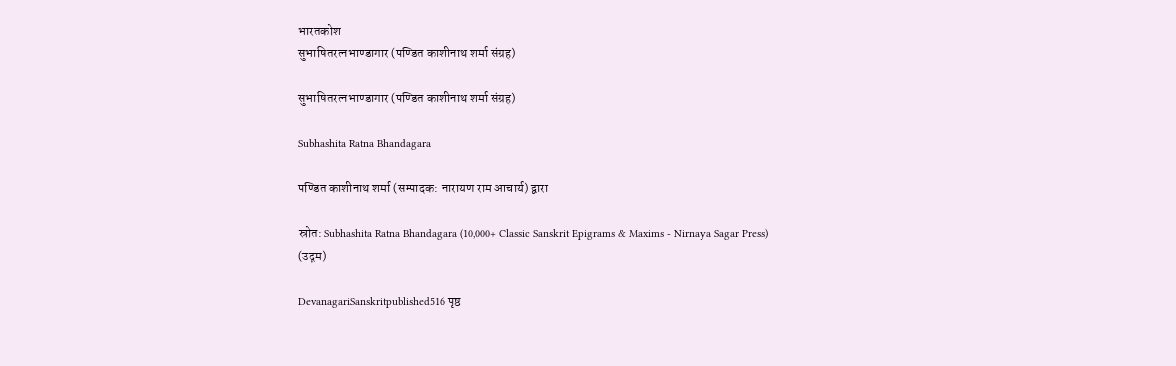भारतकोश
सुभाषितरत्नभाण्डागार (पण्डित काशीनाथ शर्मा संग्रह)

सुभाषितरत्नभाण्डागार (पण्डित काशीनाथ शर्मा संग्रह)

Subhashita Ratna Bhandagara

पण्डित काशीनाथ शर्मा (सम्पादक: नारायण राम आचार्य) द्वारा

स्रोत: Subhashita Ratna Bhandagara (10,000+ Classic Sanskrit Epigrams & Maxims - Nirnaya Sagar Press) (उद्गम)

DevanagariSanskritpublished516 पृष्ठ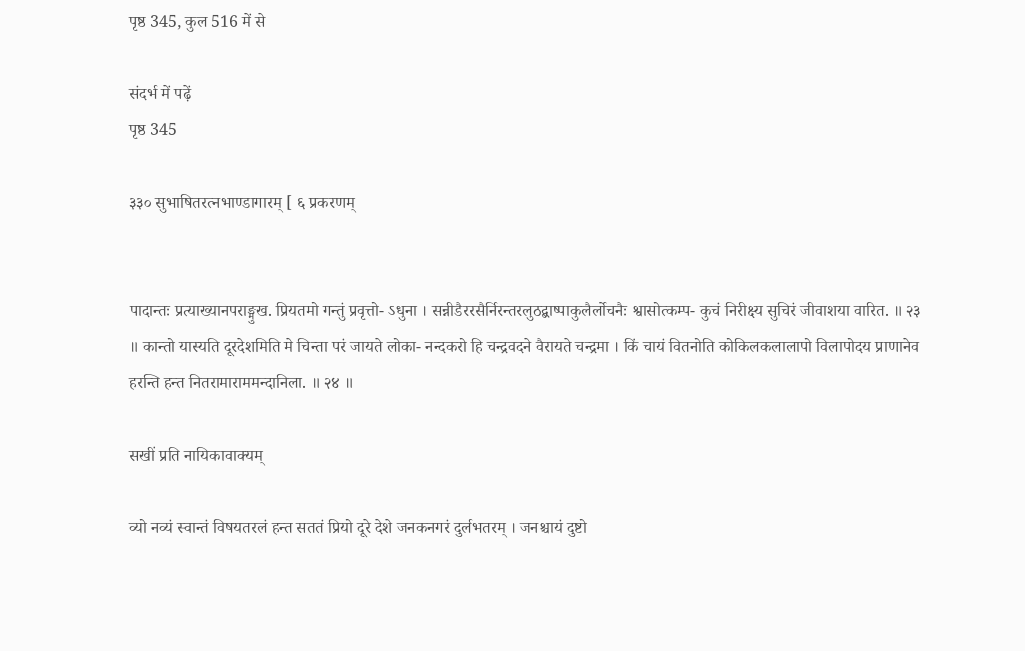पृष्ठ 345, कुल 516 में से

संदर्भ में पढ़ें
पृष्ठ 345

३३० सुभाषितरत्नभाण्डागारम् [ ६ प्रकरणम्


पादान्तः प्रत्याख्यानपराङ्मुख. प्रियतमो गन्तुं प्रवृत्तो- ऽधुना । सन्नीडैररसैर्निरन्तरलुठद्बाष्पाकुलैर्लोचनैः श्वासोत्कम्प- कुचं निरीक्ष्य सुचिरं जीवाशया वारित. ॥ २३ ॥ कान्तो यास्यति दूरदेशमिति मे चिन्ता परं जायते लोका- नन्दकरो हि चन्द्रवदने वैरायते चन्द्रमा । किं चायं वितनोति कोकिलकलालापो विलापोदय प्राणानेव हरन्ति हन्त नितरामाराममन्दानिला. ॥ २४ ॥

सखीं प्रति नायिकावाक्यम्

व्यो नव्यं स्वान्तं विषयतरलं हन्त सततं प्रियो दूरे देशे जनकनगरं दुर्लभतरम् । जनश्चायं दुष्टो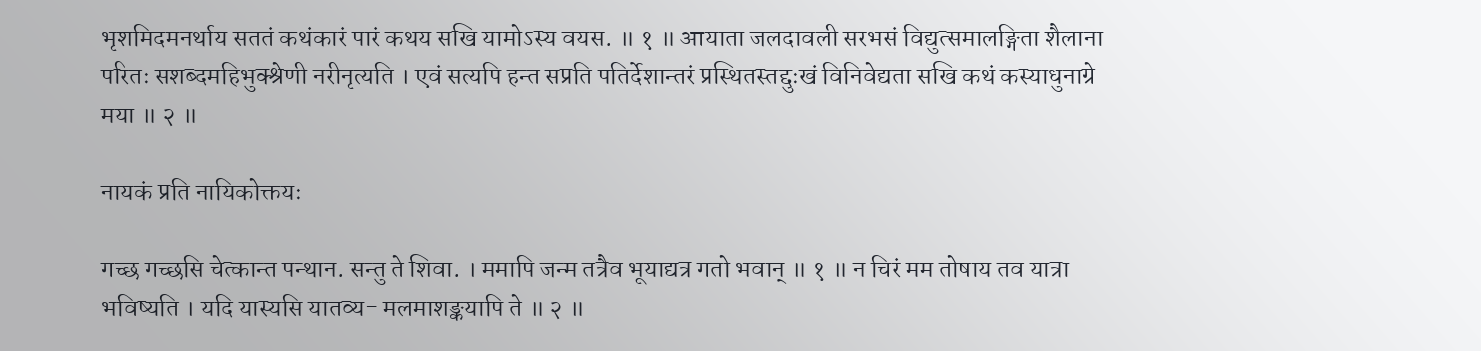भृशमिदमनर्थाय सततं कथंकारं पारं कथय सखि यामोऽस्य वयस. ॥ १ ॥ आयाता जलदावली सरभसं विद्युत्समालङ्गिता शैलाना परितः सशब्दमहिभुक्श्रेणी नरीनृत्यति । एवं सत्यपि हन्त सप्रति पतिर्देशान्तरं प्रस्थितस्तद्दुःखं विनिवेद्यता सखि कथं कस्याधुनाग्रे मया ॥ २ ॥

नायकं प्रति नायिकोक्तयः

गच्छ गच्छसि चेत्कान्त पन्थान. सन्तु ते शिवा. । ममापि जन्म तत्रैव भूयाद्यत्र गतो भवान् ॥ १ ॥ न चिरं मम तोषाय तव यात्रा भविष्यति । यदि यास्यसि यातव्य- मलमाशङ्कयापि ते ॥ २ ॥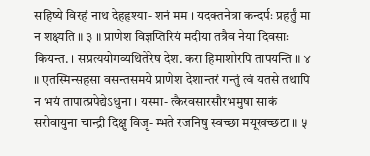सहिष्ये विरहं नाथ देहहृश्या- शनं मम । यदक्तनेत्रा कन्दर्पः प्रहर्तुं मा न शक्ष्यति ॥ ३ ॥ प्राणेश विज्ञप्तिरियं मदीया तत्रैव नेया दिवसाः कियन्त. । सप्रत्ययोगव्यथितेरेष देश. करा हिमाशोरपि तापयन्ति ॥ ४ ॥ एतस्मिन्सहसा वसन्तसमये प्राणेश देशान्तरं गन्तुं त्वं यतसे तथापि न भयं तापात्प्रपेद्येऽधुना । यस्मा- त्कैरवसारसौरभमुषा साकं सरोवायुना चान्द्री दिक्षु विजृ- म्भते रजनिषु स्वच्छा मयूखच्छटा ॥ ५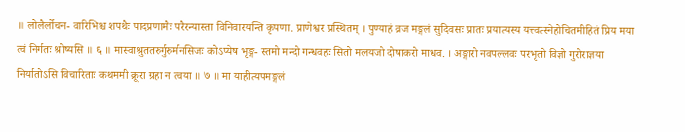॥ लोलैर्लोचन- वारिभिश्च शपथैः पादप्रणामैः परैरन्यास्ता विनिवारयन्ति कृपणा. प्राणेश्वर प्रस्थितम् । पुण्याहं व्रज मङ्गलं सुदिवसः प्रातः प्रयात्यस्य यत्त्वत्स्नेहोचितमीहितं प्रिय मया त्वं निर्गतः श्रोष्यसि ॥ ६ ॥ मास्वाश्रुततरुर्गुरुर्मनसिजः कोऽप्येष भृङ्ग- स्तमो मन्दो गन्धवहः सितो मलयजो दोषाकरो माधव. । अङ्गारो नवपल्लवः परभृतो विज्ञो गुरोराज्ञया निर्यातोऽसि विचारिताः कथममी क्रूरा ग्रहा न त्वया ॥ ७ ॥ मा याहीत्यपमङ्गलं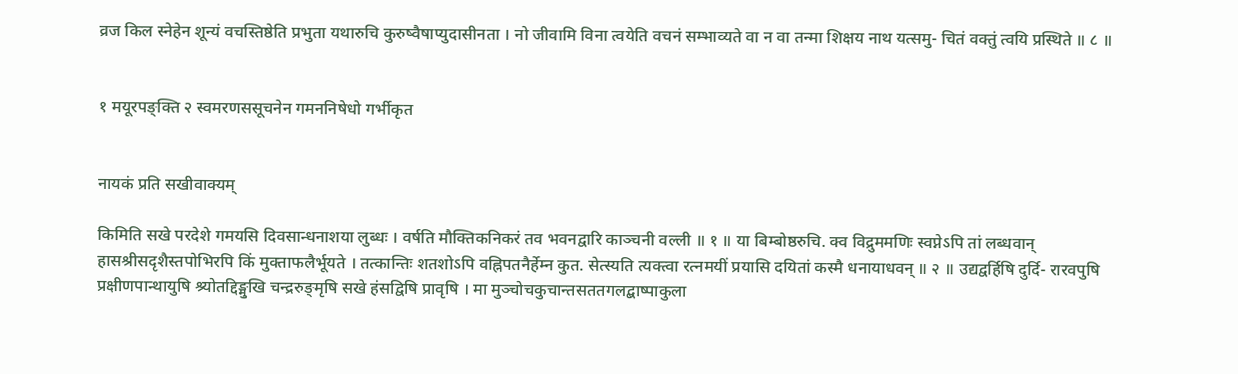व्रज किल स्नेहेन शून्यं वचस्तिष्ठेति प्रभुता यथारुचि कुरुष्वैषाप्युदासीनता । नो जीवामि विना त्वयेति वचनं सम्भाव्यते वा न वा तन्मा शिक्षय नाथ यत्समु- चितं वक्तुं त्वयि प्रस्थिते ॥ ८ ॥


१ मयूरपङ्क्ति २ स्वमरणससूचनेन गमननिषेधो गर्भीकृत


नायकं प्रति सखीवाक्यम्

किमिति सखे परदेशे गमयसि दिवसान्धनाशया लुब्धः । वर्षति मौक्तिकनिकरं तव भवनद्वारि काञ्चनी वल्ली ॥ १ ॥ या बिम्बोष्ठरुचि. क्व विद्रुममणिः स्वप्नेऽपि तां लब्धवान् हासश्रीसदृशैस्तपोभिरपि किं मुक्ताफलैर्भूयते । तत्कान्तिः शतशोऽपि वह्निपतनैर्हेम्न कुत. सेत्स्यति त्यक्त्वा रत्नमयीं प्रयासि दयितां कस्मै धनायाधवन् ॥ २ ॥ उद्यद्वर्हिषि दुर्दि- रारवपुषि प्रक्षीणपान्थायुषि श्र्योतद्दिङ्मुखि चन्द्ररुङ्मृषि सखे हंसद्विषि प्रावृषि । मा मुञ्चोचकुचान्तसततगलद्बाष्पाकुला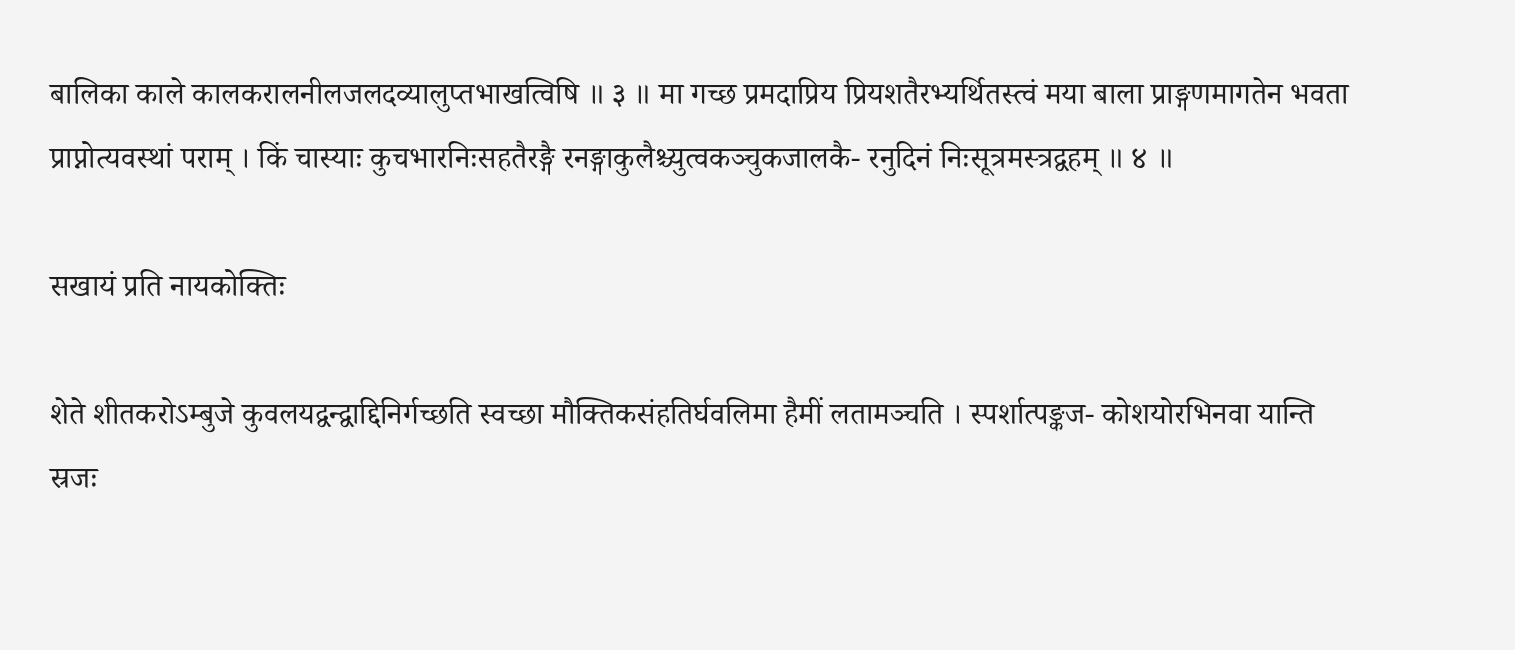बालिका काले कालकरालनीलजलदव्यालुप्तभाखत्विषि ॥ ३ ॥ मा गच्छ प्रमदाप्रिय प्रियशतैरभ्यर्थितस्त्वं मया बाला प्राङ्गणमागतेन भवता प्राप्नोत्यवस्थां पराम् । किं चास्याः कुचभारनिःसहतैरङ्गै रनङ्गाकुलैश्च्युत्वकञ्चुकजालकै- रनुदिनं निःसूत्रमस्त्रद्वहम् ॥ ४ ॥

सखायं प्रति नायकोक्तिः

शेते शीतकरोऽम्बुजे कुवलयद्वन्द्वाद्दिनिर्गच्छति स्वच्छा मौक्तिकसंहतिर्घवलिमा हैमीं लतामञ्चति । स्पर्शात्पङ्कज- कोशयोरभिनवा यान्ति स्रजः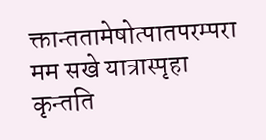क्तान्ततामेषोत्पातपरम्परा मम सखे यात्रास्पृहा कृन्तति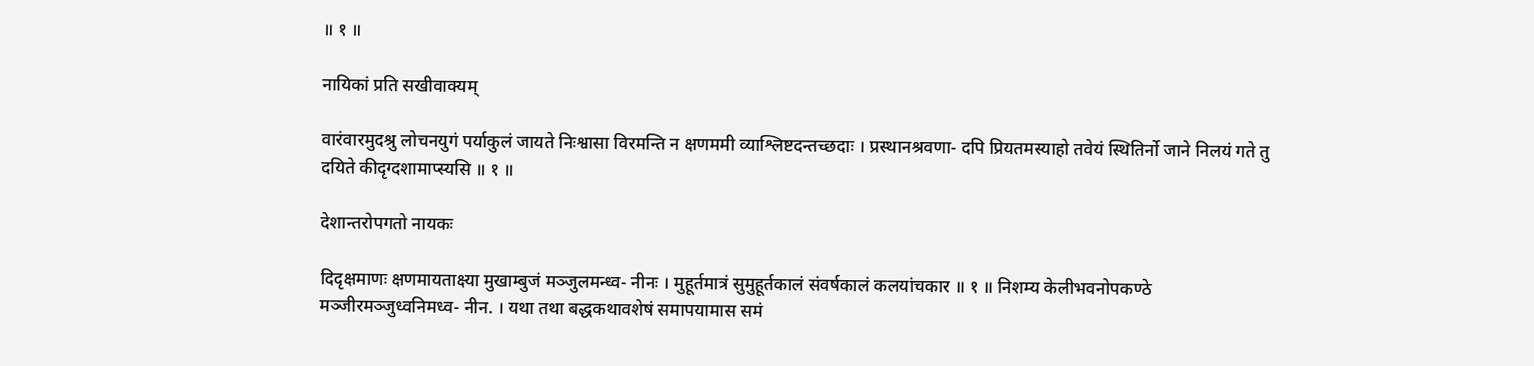॥ १ ॥

नायिकां प्रति सखीवाक्यम्

वारंवारमुदश्रु लोचनयुगं पर्याकुलं जायते निःश्वासा विरमन्ति न क्षणममी व्याश्लिष्टदन्तच्छदाः । प्रस्थानश्रवणा- दपि प्रियतमस्याहो तवेयं स्थितिर्नो जाने निलयं गते तु दयिते कीदृग्दशामाप्स्यसि ॥ १ ॥

देशान्तरोपगतो नायकः

दिदृक्षमाणः क्षणमायताक्ष्या मुखाम्बुजं मञ्जुलमन्ध्व- नीनः । मुहूर्तमात्रं सुमुहूर्तकालं संवर्षकालं कलयांचकार ॥ १ ॥ निशम्य केलीभवनोपकण्ठे मञ्जीरमञ्जुध्वनिमध्व- नीन. । यथा तथा बद्धकथावशेषं समापयामास समं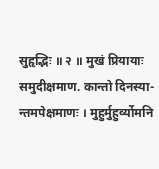सुहृद्भिः ॥ २ ॥ मुखं प्रियायाः समुदीक्षमाण. कान्तो दिनस्या- न्तमपेक्षमाणः । मुहुर्मुहुर्व्योमनि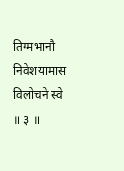तिग्मभानौ निवेशयामास विलोचने स्वे ॥ ३ ॥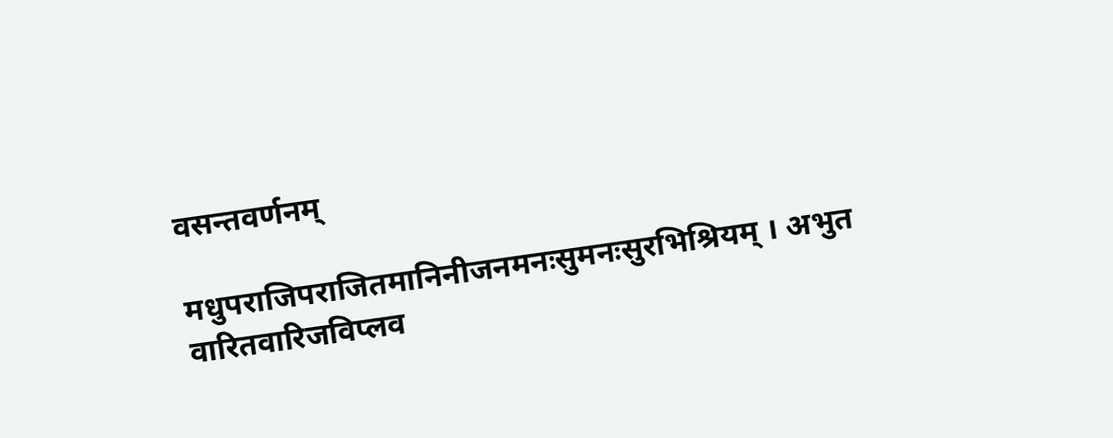वसन्तवर्णनम्

मधुपराजिपराजितमानिनीजनमनःसुमनःसुरभिश्रियम् । अभुत वारितवारिजविप्लव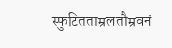स्फुटितताम्रलतौम्रवनं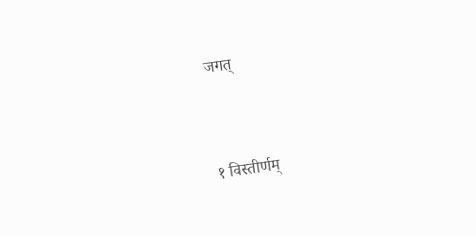जगत्


१ विस्तीर्णम्